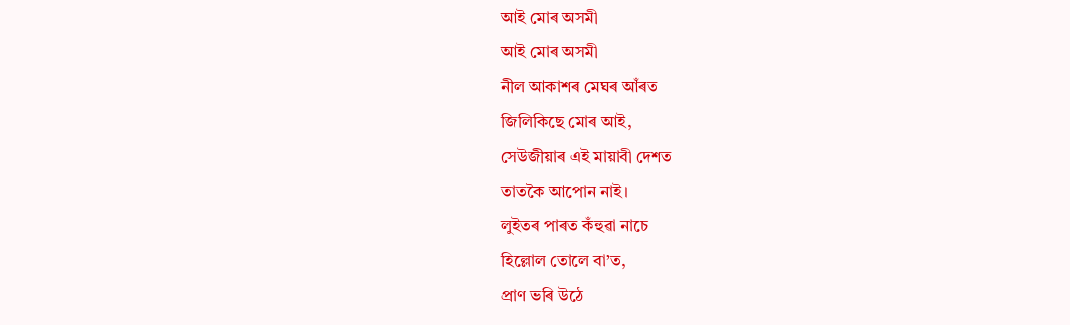আই মোৰ অসমী
আই মোৰ অসমী
নীল আকাশৰ মেঘৰ আঁৰত
জিলিকিছে মোৰ আই,
সেউজীয়াৰ এই মায়াবী দেশত
তাতকৈ আপোন নাই।
লুইতৰ পাৰত কঁহুৱা নাচে
হিল্লোল তোলে বা’ত,
প্ৰাণ ভৰি উঠে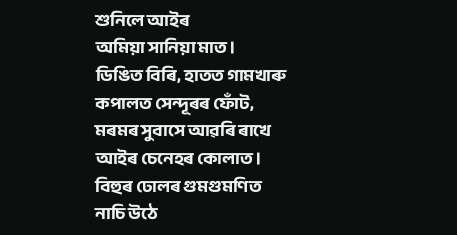শুনিলে আইৰ
অমিয়া সানিয়া মাত।
ডিঙিত বিৰি, হাতত গামখাৰু
কপালত সেন্দূৰৰ ফোঁট,
মৰমৰ সুবাসে আৱৰি ৰাখে
আইৰ চেনেহৰ কোলাত।
বিহুৰ ঢোলৰ গুমগুমণিত
নাচি উঠে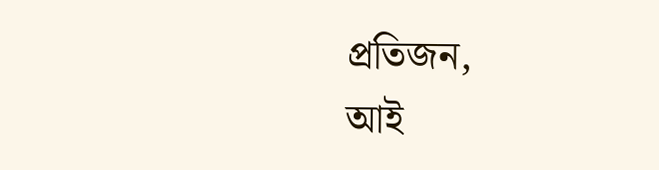প্ৰতিজন,
আই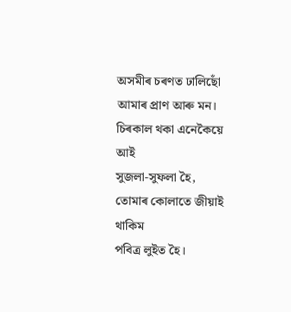অসমীৰ চৰণত ঢালিছোঁ
আমাৰ প্ৰাণ আৰু মন।
চিৰকাল থকা এনেকৈয়ে আই
সুজলা-সুফলা হৈ,
তোমাৰ কোলাতে জীয়াই থাকিম
পবিত্ৰ লুইত হৈ।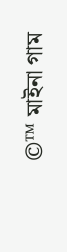©™ মাইনা গাম